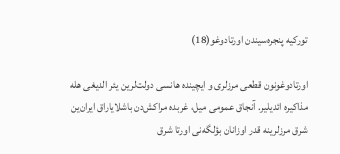تورکیه پنجره‌سیندن اورتادوغو(18)

اورتادوغونون قطعی مرزلری و ایچینده هانسی دولت‌لرین یئر الدیغی هله مذاکیره ائدیلیر. آنجاق عمومی میل، غربده مراکش‌دن باشلایا‌راق ایران‌ین شرق مرزلرینه قدر اوزانان بؤلگه‌نی اورتا شرق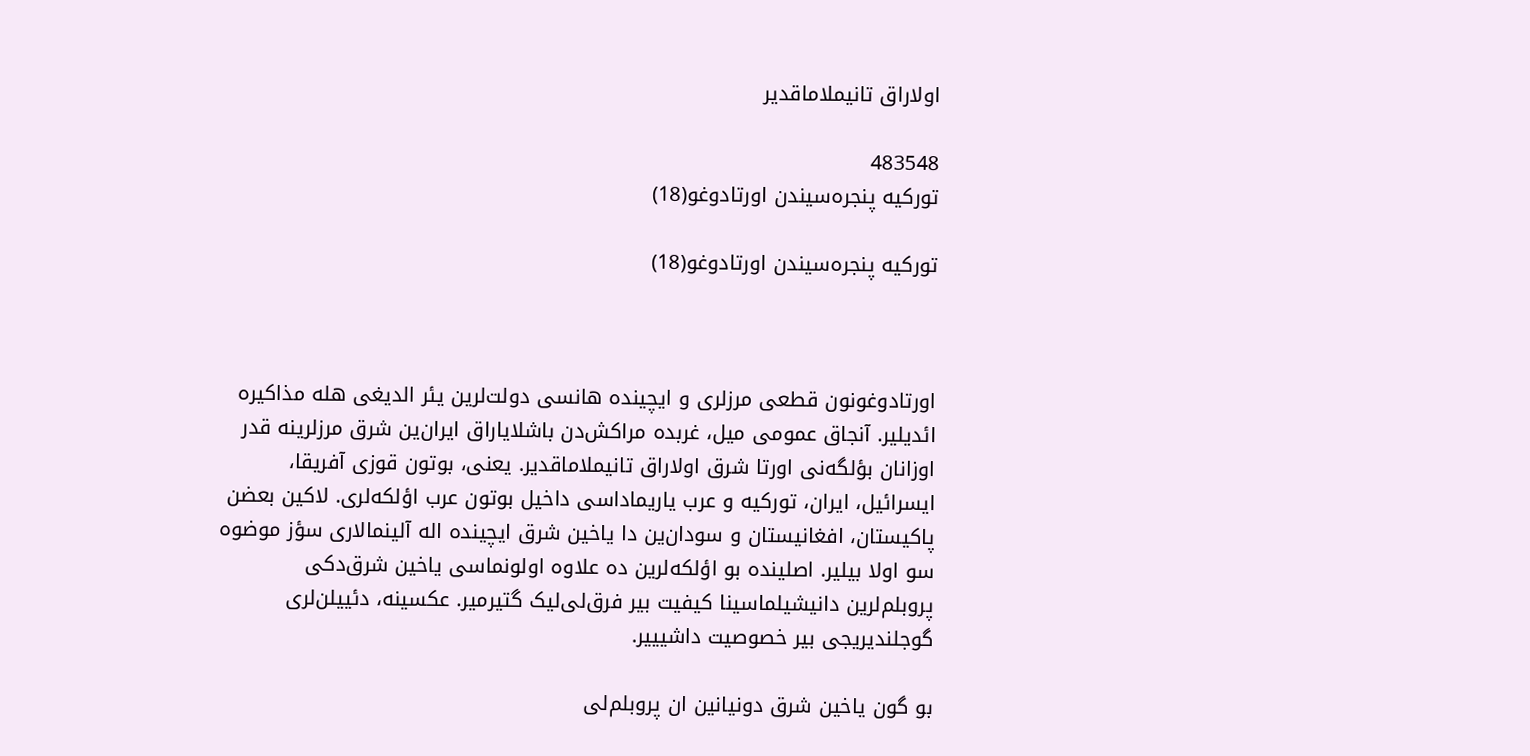اولا‌راق تانیملاماقدیر

483548
تورکیه پنجره‌سیندن اورتادوغو(18)

تورکیه پنجره‌سیندن اورتادوغو(18)



اورتادوغونون قطعی مرزلری و ایچینده هانسی دولت‌لرین یئر الدیغی هله مذاکیره ائدیلیر. آنجاق عمومی میل، غربده مراکش‌دن باشلایا‌راق ایران‌ین شرق مرزلرینه قدر اوزانان بؤلگه‌نی اورتا شرق اولا‌راق تانیملاماقدیر. یعنی، بوتون قوزی آفریقا، ایسرائیل، ایران، تورکیه و عرب یاریماداسی داخیل بوتون عرب اؤلکه‌لری. لاکین بعضن پاکیستان، افغانیستان و سودان‌ین دا یاخین شرق ایچینده اله آلینما‌لاری سؤز موضوه سو اولا بیلیر. اصلینده بو اؤلکه‌لرین ده علاوه اولونماسی یاخین شرق‌دکی پروبلم‌لرین دانیشیلماسینا کیفیت بیر فرق‌لی‌لیک گتیرمیر. عکسینه، دئییلن‌لری گوجلندیریجی بیر خصوصیت داشیییر.

بو گون یاخین شرق دونیانین ان پروبلم‌لی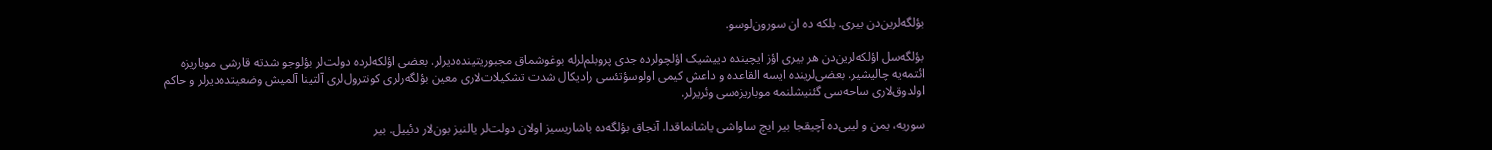بؤلگه‌لرین‌دن بیری. بلکه ده ان سورون‌لوسو.

بؤلگه‌سل اؤلکه‌لرین‌دن هر بیری اؤز ایچینده دییشیک اؤلچولرده جدی پروبلم‌لرله بوغوشماق مجبوریتینده‌دیرلر. بعضی اؤلکه‌لرده دولت‌لر بؤلوجو شدته قارشی موباریزه ائتمه‌یه چالیشیر. بعضی‌لرینده ایسه القاعده و داعش کیمی اولوسؤتئسی رادیکال شدت تشکیلات‌لاری معین بؤلگه‌رلری کونترول‌لری آلتینا آلمیش وضعیتده‌دیرلر و حاکم اولدوق‌لاری ساحه‌سی گئنیشلنمه موباریزه‌سی وئریرلر.

سوریه، یمن و لیبی‌ده آچیقجا بیر ایچ ساواشی یاشانماقدا. آنجاق بؤلگه‌ده باشاریسیز اولان دولت‌لر یالنیز بون‌لار دئییل. بیر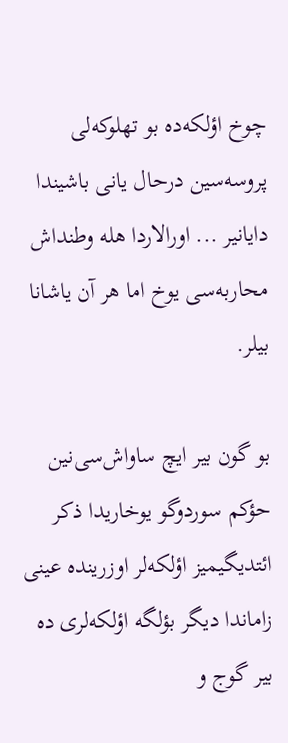چوخ اؤلکه‌ده بو تهلوکه‌لی پروسه‌سین درحال یانی باشیندا دایانیر ... اورا‌لاردا هله وطنداش محاربه‌سی یوخ اما هر آن یاشانا بیلر.

بو گون بیر ایچ ساواش‌سی‌نین حؤکم سوردوگو یوخاریدا ذکر ائتدیگیمیز اؤلکه‌لر اوزرینده عینی زاماندا دیگر بؤلگه اؤلکه‌لری ده بیر گوج و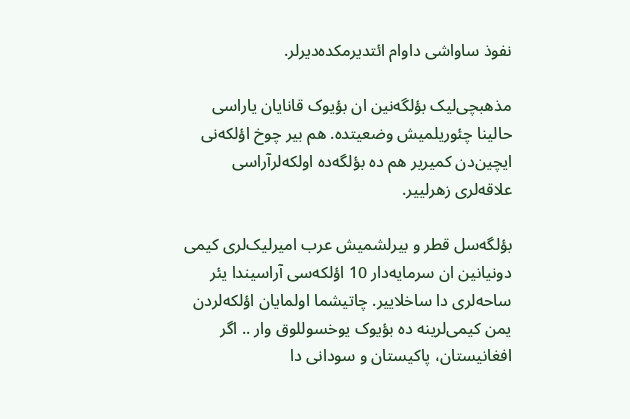نفوذ ساواشی داوام ائتدیرمکده‌دیرلر.

مذهبچی‌لیک بؤلگه‌نین ان بؤیوک قانایان یاراسی حالینا چئوریلمیش وضعیتده. هم بیر چوخ اؤلکه‌نی ایچین‌دن کمیریر هم ده بؤلگه‌ده اولکه‌لرآراسی علاقه‌لری زهرلییر.

بؤلگه‌سل قطر و بیرلشمیش عرب امیرلیک‌لری کیمی دونیانین ان سرمایه‌دار 10 اؤلکه‌سی آراسیندا یئر ساحه‌لری دا ساخلاییر. چاتیشما اولمایان اؤلکه‌لردن یمن کیمی‌لرینه ده بؤیوک یوخسوللوق وار .. اگر افغانیستان، پاکیستان و سودانی دا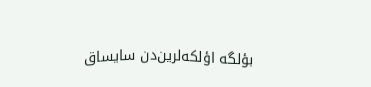بؤلگه اؤلکه‌لرین‌دن سایساق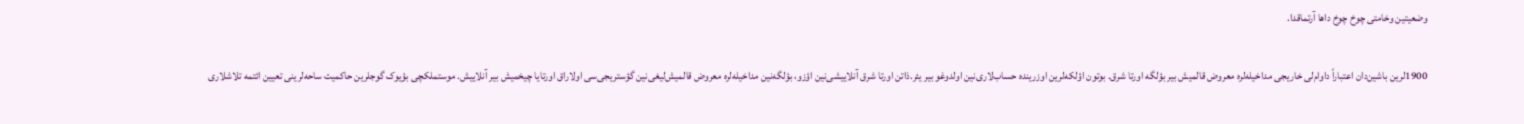وضعیتین وخامتی چوخ چوخ داها آرتماقدا.

1900لرین باشین‌دان اعتباراً داوام‌لی خاریجی مداخیله‌لره معروض قالمیش بیر بؤلگه اورتا شرق. بوتون اؤلکه‌لرین اوزرینده حساب‌لاری‌نین اولدوغو بیر یئر.ذاتن اورتا شرق آنلاییشی‌نین اؤزو، بؤلگه‌نین مداخیله‌لره معروض قالمیش‌لیغی‌نین گؤستریجی‌سی اولا‌راق اورتایا چیخمیش بیر آنلاییش. موستملکچی بؤیوک گوجلرین حاکمیت ساحه‌لرینی تعیین ائتمه تلاشلاری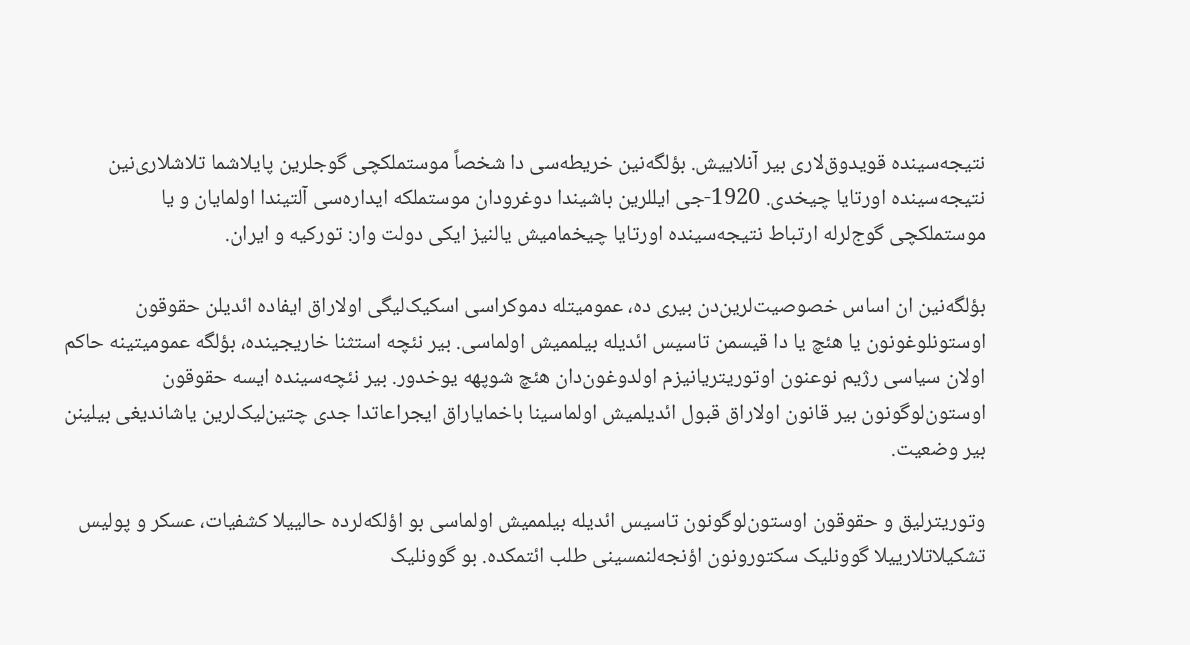نتیجه‌سینده قویدوق‌لاری بیر آنلاییش. بؤلگه‌نین خریطه‌سی دا شخصاً موستملکچی گوجلرین پایلاشما تلاشلاری‌نین نتیجه‌سینده اورتایا چیخدی. 1920-جی ایللرین باشیندا دوغرودان موستملکه ایداره‌سی آلتیندا اولمایان و یا موستملکچی گوج‌لرله ارتباط نتیجه‌سینده اورتایا چیخمامیش یالنیز ایکی دولت وار: تورکیه و ایران.

بؤلگه‌نین ان اساس خصوصیت‌لرین‌دن بیری ده، عمومیتله دموکراسی اسکیک‌لیگی اولا‌راق ایفاده ائدیلن حقوقون اوستونلوغونون یا هئچ یا دا قیسمن تاسیس ائدیله بیلممیش اولماسی. بیر نئچه استثنا خاریجینده، بؤلگه عمومیتینه حاکم اولان سیاسی رژیم نوعنون اوتوریتریانیزم اولدوغون‌دان هئچ شوپهه یوخدور. بیر نئچه‌سینده ایسه حقوقون اوستون‌لوگونون بیر قانون اولا‌راق قبول ائدیلمیش اولماسینا باخمایا‌راق ایجراعاتدا جدی چتین‌لیک‌لرین یاشاندیغی بیلینن بیر وضعیت.

وتوریترلیق و حقوقون اوستون‌لوگونون تاسیس ائدیله بیلممیش اولماسی بو اؤلکه‌لرده حالییلا کشفیات، عسکر و پولیس تشکیلاتلارییلا گوونلیک سکتورونون اؤنجه‌لنمسینی طلب ائتمکده. بو گوونلیک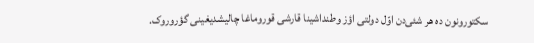سکتورونون ده هر شئی‌دن اوّل دولتی اؤز وطنداشینا قارشی قوروماغا چالیشدیغینی گؤروروک.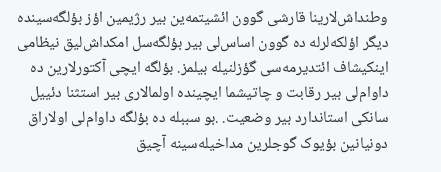وطنداش‌لارینا قارشی گوون ائشیتمه‌ین بیر رژیمین اؤز بؤلگه‌سینده دیگر اؤلکه‌لرله ده گوون اساس‌لی بیر بؤلگه‌سل امکداش‌لیق نیظامی اینکیشاف ائتدیرمه‌سی گؤزلنیله بیلمز. بؤلگه ایچی آکتورلارین ده داوام‌لی بیر رقابت و چاتیشما ایچینده اولما‌لاری بیر استثنا دئییل سانکی استاندارد بیر وضعیت. .بو سببله ده بؤلگه داوام‌لی اولا‌راق دونیانین بؤیوک گوجلرین مداخیله‌سینه آچیق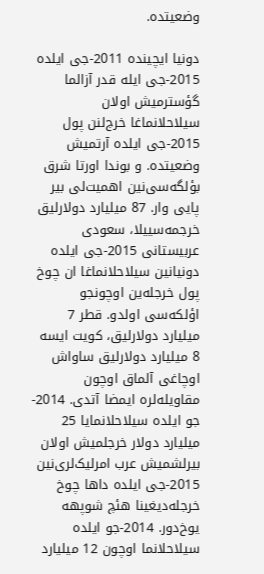وضعیتده.

دونیا ایچینده 2011-جی ایلده 2015-جی ایله قدر آزالما گؤسترمیش اولان سیلاحلانماغا خرج‌لنن پول 2015-جی ایلده آرتمیش وضعیتده. و بوندا اورتا شرق بؤلگه‌سی‌نین اهمیت‌لی بیر پایی وار. 87 میلیارد دو‌لارلیق خرجمه‌سییلا، سعودی عربیستانی 2015-جی ایلده دونیانین سیلاحلانماغا ان چوخ پول خرجله‌ین اوچونجو اؤلکه‌سی اولدو. قطر 7 میلیارد دو‌لارلیق، کویت ایسه 8 میلیارد دو‌لارلیق ساواش اوچاغی آلماق اوچون مقاویله‌لره ایمضا آتدی. 2014-جو ایلده سیلاحلانمایا 25 میلیارد دو‌لار خرجلمیش اولان بیرلشمیش عرب امرلیک‌لری‌نین 2015-جی ایلده داها چوخ خرجله‌دیغینا هئچ شوپهه یوخ‌دور. 2014-جو ایلده سیلاحلانما اوچون 12 میلیارد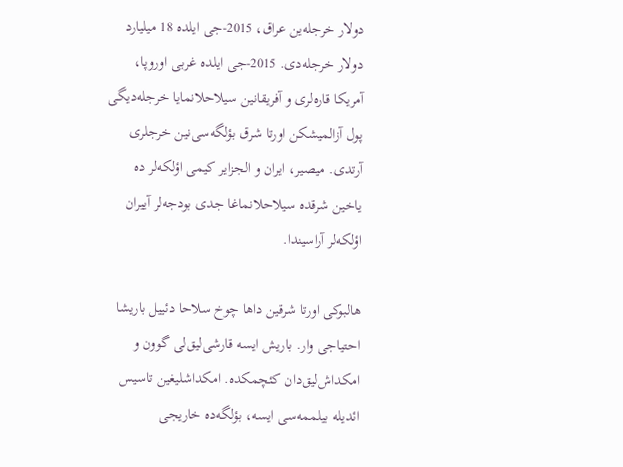دو‌لار خرجله‌ین عراق، 2015-جی ایلده 18 میلیارد دو‌لار خرجله‌دی. 2015-جی ایلده غربی اوروپا، آمریکا قاره‌لری و آفریقانین سیلاحلانمایا خرجله‌دیگی پول آزالمیشکن اورتا شرق بؤلگه‌سی‌نین خرجلری آرتدی. میصیر، ایران و الجزایر کیمی اؤلکه‌لر ده یاخین شرقده سیلاحلانماغا جدی بودجه‌لر آییران اؤلکه‌لر آراسیندا.

هالبوکی اورتا شرقین داها چوخ سلاحا دئییل باریشا احتیاجی وار. باریش ایسه قارشی‌لیق‌لی گوون و امکداش‌لیق‌دان کئچمکده. امکداشلیغین تاسیس ائدیله بیلممه‌سی ایسه، بؤلگه‌ده خاریجی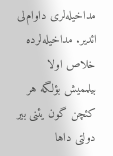مداخیله‌لری داوام‌لی ائدیر. مداخیله‌لرده خلاص اولا بیلممیش بؤلگه هر کئچن گون یئنی بیر دولتی داها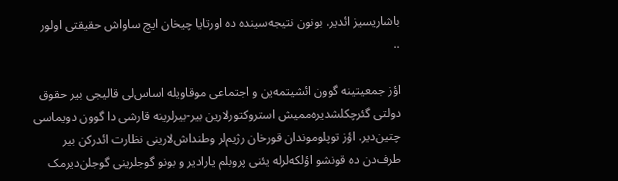باشاریسیز ائدیر. بونون نتیجه‌سینده ده اورتایا چیخان ایچ ساواش حقیقتی اولور ..

اؤز جمعیتینه گوون ائشیتمه‌ین و اجتماعی موقاویله اساس‌لی قالیجی بیر حقوق دولتی گئرچکلشدیره‌ممیش استروکتورلارین بیر-بیرلرینه قارشی دا گوون دویماسی چتین‌دیر. اؤز توپلوموندان قورخان رژیم‌لر وطنداش‌لارینی نظارت ائدرکن بیر طرف‌دن ده قونشو اؤلکه‌لرله یئنی پروبلم یارا‌دیر و بونو گوجلرینی گوجلن‌دیرمک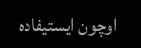اوچون ایستیفاده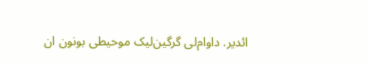ائدیر. داوام‌لی گرگین‌لیک موحیطی بونون ان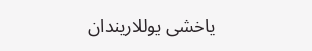یاخشی یوللاریندان‌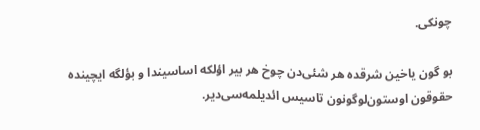چونکی.

بو گون یاخین شرقده هر شئی‌دن چوخ هر بیر اؤلکه اساسیندا و بؤلگه ایچینده حقوقون اوستون‌لوگونون تاسیس ائدیلمه‌سی‌دیر.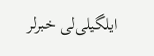ایلگیلی‌لی خبرلر